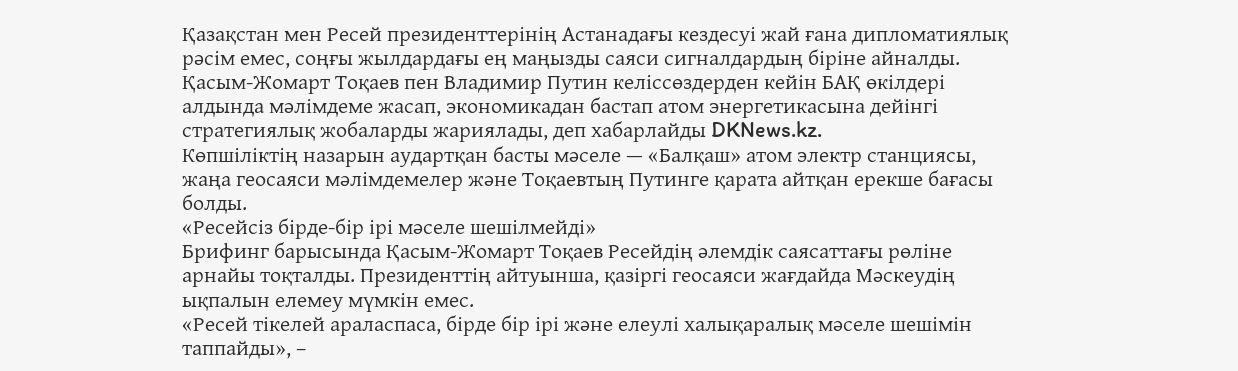Қазақстан мен Ресей президенттерінің Астанадағы кездесуі жай ғана дипломатиялық рәсім емес, соңғы жылдардағы ең маңызды саяси сигналдардың біріне айналды.
Қасым-Жомарт Тоқаев пен Владимир Путин келіссөздерден кейін БАҚ өкілдері алдында мәлімдеме жасап, экономикадан бастап атом энергетикасына дейінгі стратегиялық жобаларды жариялады, деп хабарлайды DKNews.kz.
Көпшіліктің назарын аудартқан басты мәселе — «Балқаш» атом электр станциясы, жаңа геосаяси мәлімдемелер және Тоқаевтың Путинге қарата айтқан ерекше бағасы болды.
«Ресейсіз бірде-бір ірі мәселе шешілмейді»
Брифинг барысында Қасым-Жомарт Тоқаев Ресейдің әлемдік саясаттағы рөліне арнайы тоқталды. Президенттің айтуынша, қазіргі геосаяси жағдайда Мәскеудің ықпалын елемеу мүмкін емес.
«Ресей тікелей араласпаса, бірде бір ірі және елеулі халықаралық мәселе шешімін таппайды», –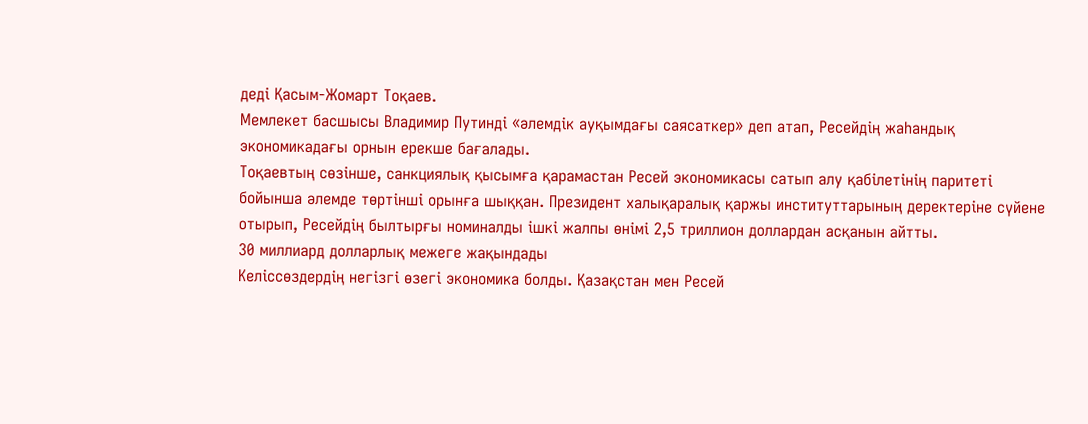деді Қасым-Жомарт Тоқаев.
Мемлекет басшысы Владимир Путинді «әлемдік ауқымдағы саясаткер» деп атап, Ресейдің жаһандық экономикадағы орнын ерекше бағалады.
Тоқаевтың сөзінше, санкциялық қысымға қарамастан Ресей экономикасы сатып алу қабілетінің паритеті бойынша әлемде төртінші орынға шыққан. Президент халықаралық қаржы институттарының деректеріне сүйене отырып, Ресейдің былтырғы номиналды ішкі жалпы өнімі 2,5 триллион доллардан асқанын айтты.
30 миллиард долларлық межеге жақындады
Келіссөздердің негізгі өзегі экономика болды. Қазақстан мен Ресей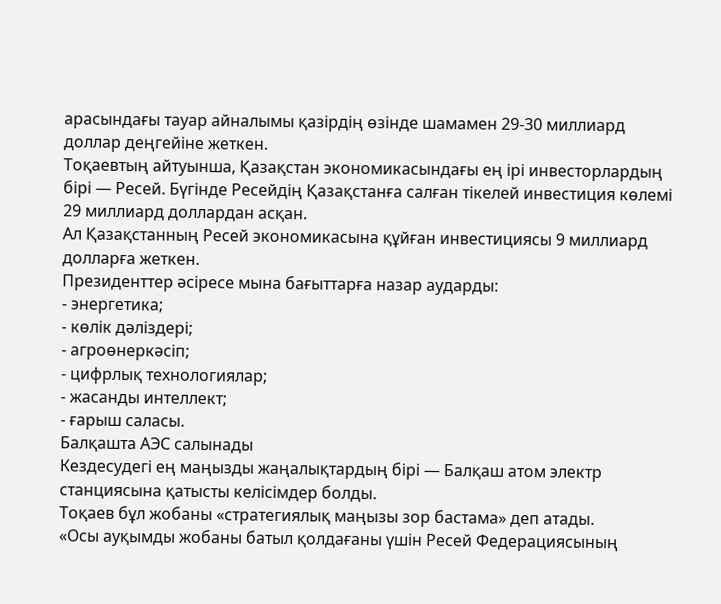арасындағы тауар айналымы қазірдің өзінде шамамен 29-30 миллиард доллар деңгейіне жеткен.
Тоқаевтың айтуынша, Қазақстан экономикасындағы ең ірі инвесторлардың бірі — Ресей. Бүгінде Ресейдің Қазақстанға салған тікелей инвестиция көлемі 29 миллиард доллардан асқан.
Ал Қазақстанның Ресей экономикасына құйған инвестициясы 9 миллиард долларға жеткен.
Президенттер әсіресе мына бағыттарға назар аударды:
- энергетика;
- көлік дәліздері;
- агроөнеркәсіп;
- цифрлық технологиялар;
- жасанды интеллект;
- ғарыш саласы.
Балқашта АЭС салынады
Кездесудегі ең маңызды жаңалықтардың бірі — Балқаш атом электр станциясына қатысты келісімдер болды.
Тоқаев бұл жобаны «стратегиялық маңызы зор бастама» деп атады.
«Осы ауқымды жобаны батыл қолдағаны үшін Ресей Федерациясының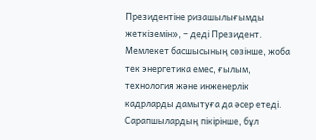Президентіне ризашылығымды жеткіземін», – деді Президент.
Мемлекет басшысының сөзінше, жоба тек энергетика емес, ғылым, технология және инженерлік кадрларды дамытуға да әсер етеді.
Сарапшылардың пікірінше, бұл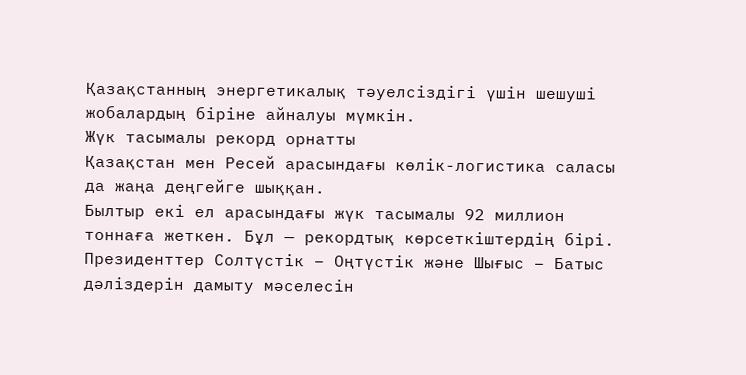Қазақстанның энергетикалық тәуелсіздігі үшін шешуші жобалардың біріне айналуы мүмкін.
Жүк тасымалы рекорд орнатты
Қазақстан мен Ресей арасындағы көлік-логистика саласы да жаңа деңгейге шыққан.
Былтыр екі ел арасындағы жүк тасымалы 92 миллион тоннаға жеткен. Бұл — рекордтық көрсеткіштердің бірі.
Президенттер Солтүстік – Оңтүстік және Шығыс – Батыс дәліздерін дамыту мәселесін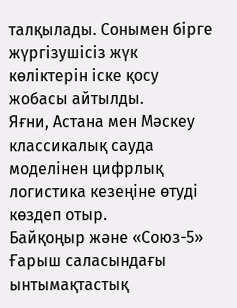талқылады. Сонымен бірге жүргізушісіз жүк көліктерін іске қосу жобасы айтылды.
Яғни, Астана мен Мәскеу классикалық сауда моделінен цифрлық логистика кезеңіне өтуді көздеп отыр.
Байқоңыр және «Союз-5»
Ғарыш саласындағы ынтымақтастық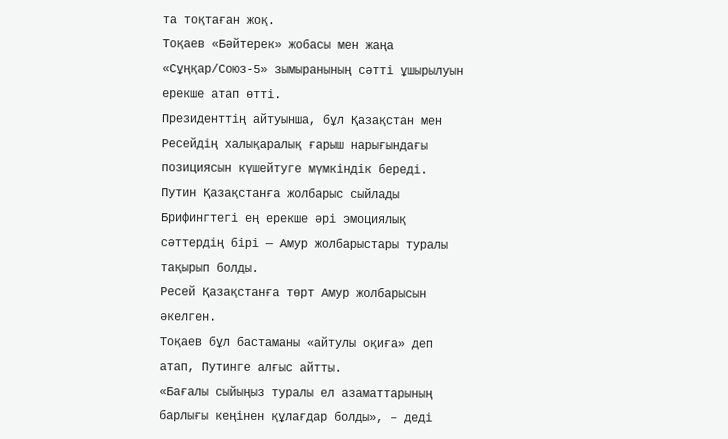та тоқтаған жоқ.
Тоқаев «Бәйтерек» жобасы мен жаңа «Сұңқар/Союз-5» зымыранының сәтті ұшырылуын ерекше атап өтті.
Президенттің айтуынша, бұл Қазақстан мен Ресейдің халықаралық ғарыш нарығындағы позициясын күшейтуге мүмкіндік береді.
Путин Қазақстанға жолбарыс сыйлады
Брифингтегі ең ерекше әрі эмоциялық сәттердің бірі — Амур жолбарыстары туралы тақырып болды.
Ресей Қазақстанға төрт Амур жолбарысын әкелген.
Тоқаев бұл бастаманы «айтулы оқиға» деп атап, Путинге алғыс айтты.
«Бағалы сыйыңыз туралы ел азаматтарының барлығы кеңінен құлағдар болды», – деді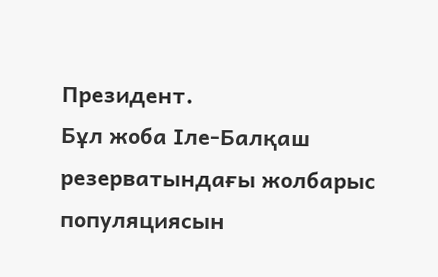Президент.
Бұл жоба Іле-Балқаш резерватындағы жолбарыс популяциясын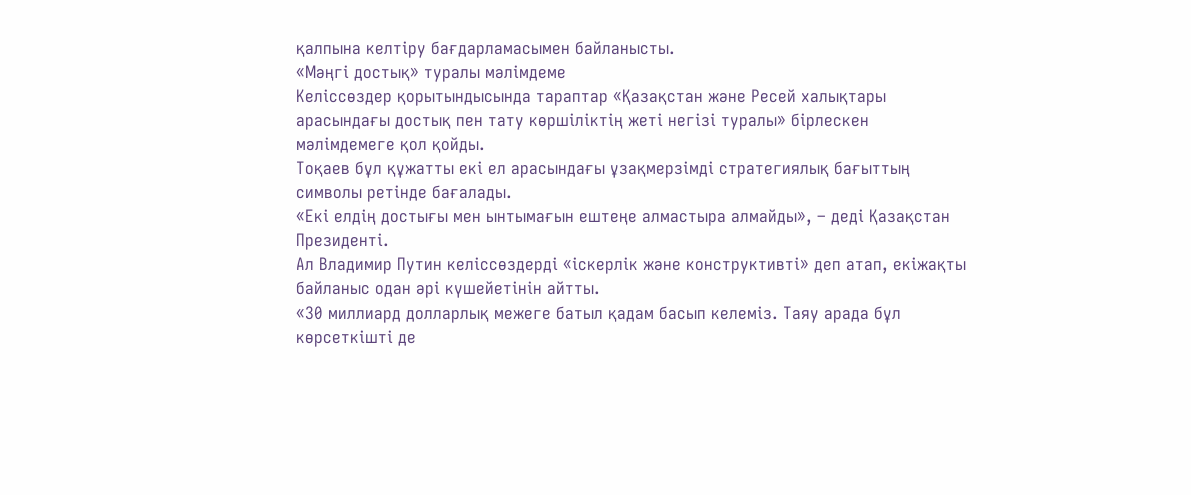қалпына келтіру бағдарламасымен байланысты.
«Мәңгі достық» туралы мәлімдеме
Келіссөздер қорытындысында тараптар «Қазақстан және Ресей халықтары арасындағы достық пен тату көршіліктің жеті негізі туралы» бірлескен мәлімдемеге қол қойды.
Тоқаев бұл құжатты екі ел арасындағы ұзақмерзімді стратегиялық бағыттың символы ретінде бағалады.
«Екі елдің достығы мен ынтымағын ештеңе алмастыра алмайды», – деді Қазақстан Президенті.
Ал Владимир Путин келіссөздерді «іскерлік және конструктивті» деп атап, екіжақты байланыс одан әрі күшейетінін айтты.
«30 миллиард долларлық межеге батыл қадам басып келеміз. Таяу арада бұл көрсеткішті де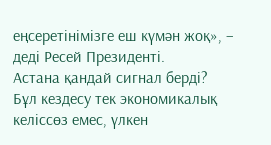еңсеретінімізге еш күмән жоқ», – деді Ресей Президенті.
Астана қандай сигнал берді?
Бұл кездесу тек экономикалық келіссөз емес, үлкен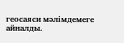геосаяси мәлімдемеге айналды.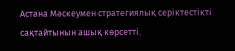Астана Мәскеумен стратегиялық серіктестікті сақтайтынын ашық көрсетті.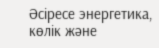Әсіресе энергетика, көлік және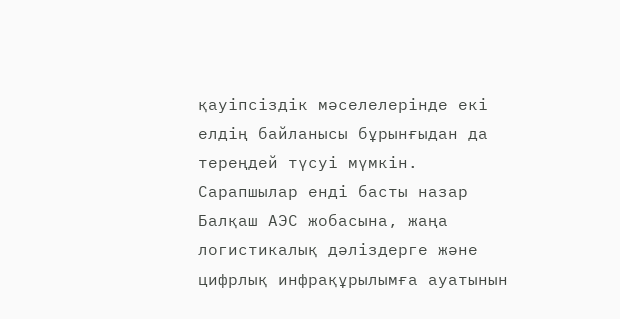қауіпсіздік мәселелерінде екі елдің байланысы бұрынғыдан да тереңдей түсуі мүмкін.
Сарапшылар енді басты назар Балқаш АЭС жобасына, жаңа логистикалық дәліздерге және цифрлық инфрақұрылымға ауатынын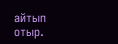айтып отыр.